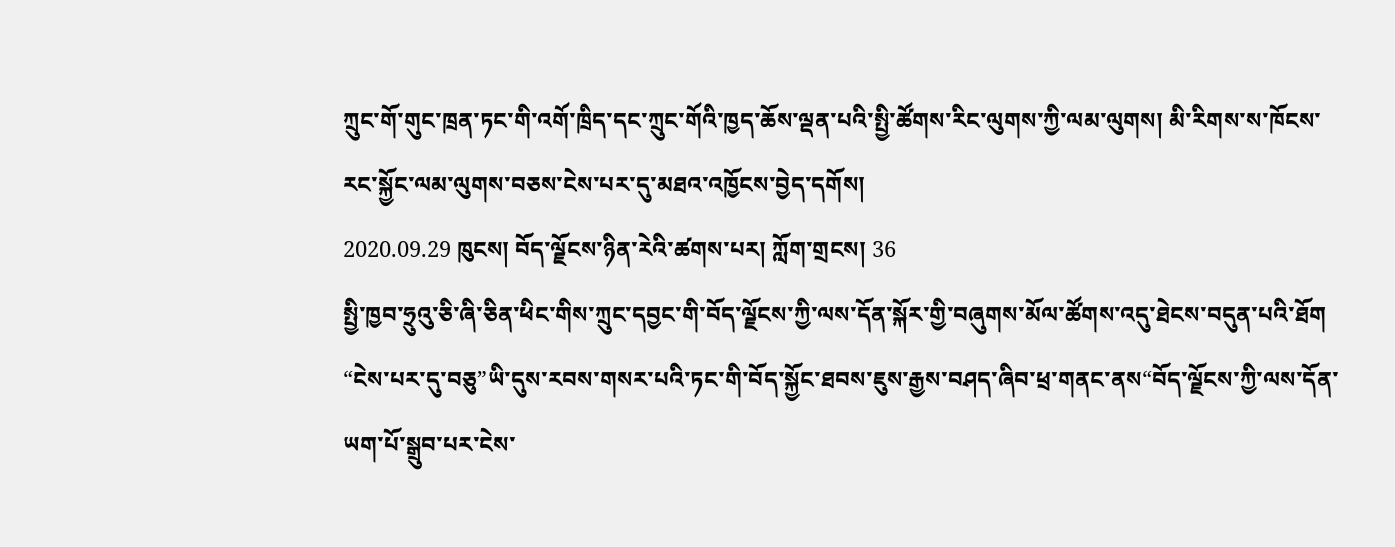ཀྲུང་གོ་གུང་ཁྲན་ཏང་གི་འགོ་ཁྲིད་དང་ཀྲུང་གོའི་ཁྱད་ཆོས་ལྡན་པའི་སྤྱི་ཚོགས་རིང་ལུགས་ཀྱི་ལམ་ལུགས། མི་རིགས་ས་ཁོངས་རང་སྐྱོང་ལམ་ལུགས་བཅས་ངེས་པར་དུ་མཐའ་འཁྱོངས་བྱེད་དགོས།
2020.09.29 ཁུངས། བོད་ལྗོངས་ཉིན་རེའི་ཚགས་པར། ཀློག་གྲངས། 36
སྤྱི་ཁྱབ་ཧྲུའུ་ཅི་ཞི་ཅིན་ཕིང་གིས་ཀྲུང་དབྱང་གི་བོད་ལྗོངས་ཀྱི་ལས་དོན་སྐོར་གྱི་བཞུགས་མོལ་ཚོགས་འདུ་ཐེངས་བདུན་པའི་ཐོག “ངེས་པར་དུ་བཅུ”ཡི་དུས་རབས་གསར་པའི་ཏང་གི་བོད་སྐྱོང་ཐབས་ཇུས་རྒྱས་བཤད་ཞིབ་ཕྲ་གནང་ནས“བོད་ལྗོངས་ཀྱི་ལས་དོན་ཡག་པོ་སྒྲུབ་པར་ངེས་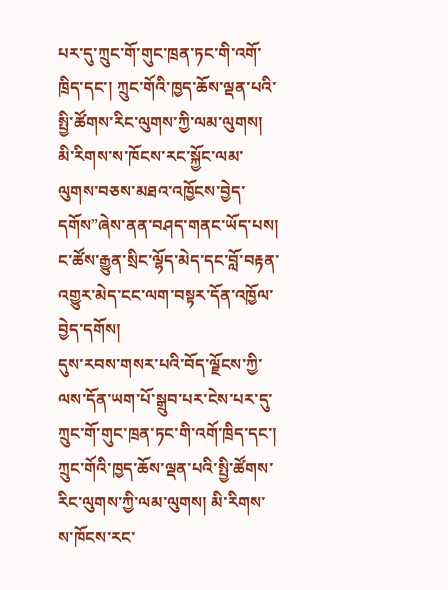པར་དུ་ཀྲུང་གོ་གུང་ཁྲན་ཏང་གི་འགོ་ཁྲིད་དང་། ཀྲུང་གོའི་ཁྱད་ཆོས་ལྡན་པའི་སྤྱི་ཚོགས་རིང་ལུགས་ཀྱི་ལམ་ལུགས། མི་རིགས་ས་ཁོངས་རང་སྐྱོང་ལམ་ལུགས་བཅས་མཐའ་འཁྱོངས་བྱེད་དགོས”ཞེས་ནན་བཤད་གནང་ཡོད་པས། ང་ཚོས་རྒྱུན་སྲིང་ལྷོད་མེད་དང་བློ་བརྟན་འགྱུར་མེད་ངང་ལག་བསྟར་དོན་འཁྱོལ་བྱེད་དགོས།
དུས་རབས་གསར་པའི་བོད་ལྗོངས་ཀྱི་ལས་དོན་ཡག་པོ་སྒྲུབ་པར་ངེས་པར་དུ་ཀྲུང་གོ་གུང་ཁྲན་ཏང་གི་འགོ་ཁྲིད་དང་། ཀྲུང་གོའི་ཁྱད་ཆོས་ལྡན་པའི་སྤྱི་ཚོགས་རིང་ལུགས་ཀྱི་ལམ་ལུགས། མི་རིགས་ས་ཁོངས་རང་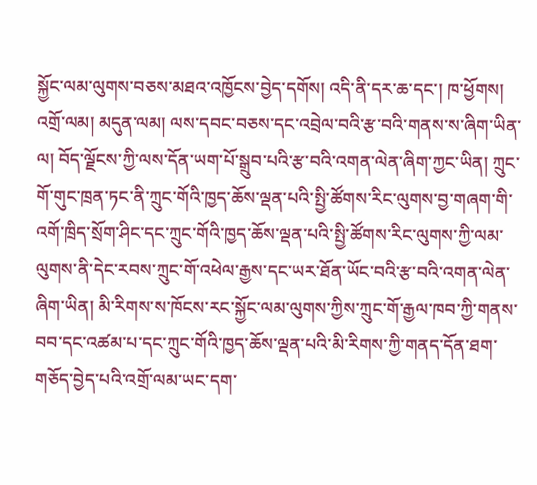སྐྱོང་ལམ་ལུགས་བཅས་མཐའ་འཁྱོངས་བྱེད་དགོས། འདི་ནི་དར་ཆ་དང་། ཁ་ཕྱོགས། འགྲོ་ལམ། མདུན་ལམ། ལས་དབང་བཅས་དང་འབྲེལ་བའི་རྩ་བའི་གནས་ས་ཞིག་ཡིན་ལ། བོད་ལྗོངས་ཀྱི་ལས་དོན་ཡག་པོ་སྒྲུབ་པའི་རྩ་བའི་འགན་ལེན་ཞིག་ཀྱང་ཡིན། ཀྲུང་གོ་གུང་ཁྲན་ཏང་ནི་ཀྲུང་གོའི་ཁྱད་ཆོས་ལྡན་པའི་སྤྱི་ཚོགས་རིང་ལུགས་བྱ་གཞག་གི་འགོ་ཁྲིད་སྲོག་ཤིང་དང་ཀྲུང་གོའི་ཁྱད་ཆོས་ལྡན་པའི་སྤྱི་ཚོགས་རིང་ལུགས་ཀྱི་ལམ་ལུགས་ནི་དེང་རབས་ཀྲུང་གོ་འཕེལ་རྒྱས་དང་ཡར་ཐོན་ཡོང་བའི་རྩ་བའི་འགན་ལེན་ཞིག་ཡིན། མི་རིགས་ས་ཁོངས་རང་སྐྱོང་ལམ་ལུགས་ཀྱིས་ཀྲུང་གོ་རྒྱལ་ཁབ་ཀྱི་གནས་བབ་དང་འཚམ་པ་དང་ཀྲུང་གོའི་ཁྱད་ཆོས་ལྡན་པའི་མི་རིགས་ཀྱི་གནད་དོན་ཐག་གཅོད་བྱེད་པའི་འགྲོ་ལམ་ཡང་དག་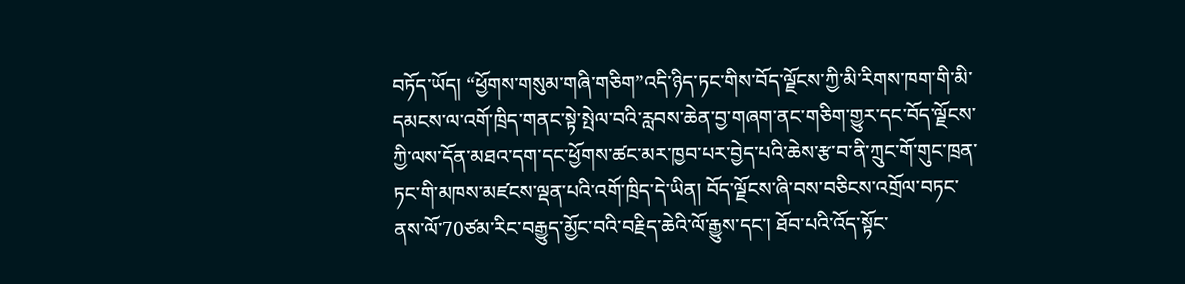བཏོད་ཡོད། “ཕྱོགས་གསུམ་གཞི་གཅིག”འདི་ཉིད་ཏང་གིས་བོད་ལྗོངས་ཀྱི་མི་རིགས་ཁག་གི་མི་དམངས་ལ་འགོ་ཁྲིད་གནང་སྟེ་སྤེལ་བའི་རླབས་ཆེན་བྱ་གཞག་ནང་གཅིག་གྱུར་དང་བོད་ལྗོངས་ཀྱི་ལས་དོན་མཐའ་དག་དང་ཕྱོགས་ཚང་མར་ཁྱབ་པར་བྱེད་པའི་ཆེས་རྩ་བ་ནི་ཀྲུང་གོ་གུང་ཁྲན་ཏང་གི་མཁས་མཛངས་ལྡན་པའི་འགོ་ཁྲིད་དེ་ཡིན། བོད་ལྗོངས་ཞི་བས་བཅིངས་འགྲོལ་བཏང་ནས་ལོ་70ཙམ་རིང་བརྒྱུད་མྱོང་བའི་བརྗིད་ཆེའི་ལོ་རྒྱུས་དང་། ཐོབ་པའི་འོད་སྟོང་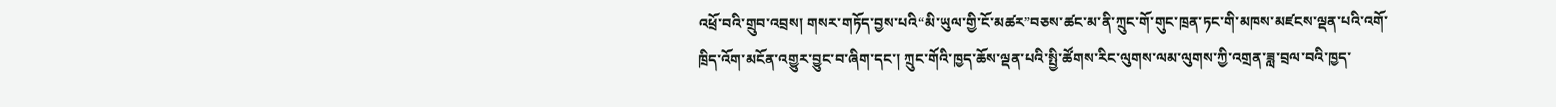འཕྲོ་བའི་གྲུབ་འབྲས། གསར་གཏོད་བྱས་པའི“མི་ཡུལ་གྱི་ངོ་མཚར”བཅས་ཚང་མ་ནི་ཀྲུང་གོ་གུང་ཁྲན་ཏང་གི་མཁས་མཛངས་ལྡན་པའི་འགོ་ཁྲིད་འོག་མངོན་འགྱུར་བྱུང་བ་ཞིག་དང་། ཀྲུང་གོའི་ཁྱད་ཆོས་ལྡན་པའི་སྤྱི་ཚོགས་རིང་ལུགས་ལམ་ལུགས་ཀྱི་འགྲན་ཟླ་བྲལ་བའི་ཁྱད་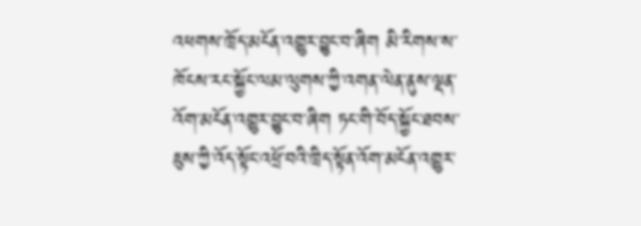འཕགས་ཁྲོད་མངོན་འགྱུར་བྱུང་བ་ཞིག མི་རིགས་ས་ཁོངས་རང་སྐྱོང་ལམ་ལུགས་ཀྱི་འགན་ལེན་ནུས་ལྡན་འོག་མངོན་འགྱུར་བྱུང་བ་ཞིག ཏང་གི་བོད་སྐྱོང་ཐབས་ཇུས་ཀྱི་འོད་སྟོང་འཕྲོ་བའི་ཁྲིད་སྟོན་འོག་མངོན་འགྱུར་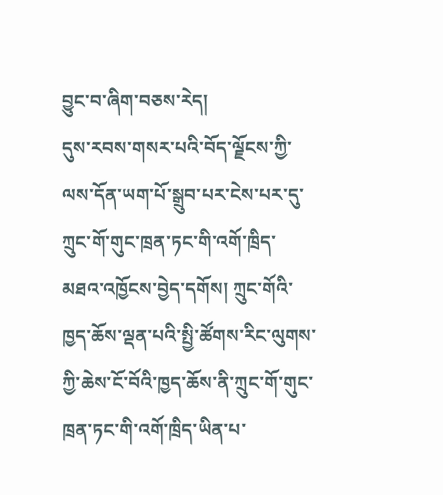བྱུང་བ་ཞིག་བཅས་རེད།
དུས་རབས་གསར་པའི་བོད་ལྗོངས་ཀྱི་ལས་དོན་ཡག་པོ་སྒྲུབ་པར་ངེས་པར་དུ་ཀྲུང་གོ་གུང་ཁྲན་ཏང་གི་འགོ་ཁྲིད་མཐའ་འཁྱོངས་བྱེད་དགོས། ཀྲུང་གོའི་ཁྱད་ཆོས་ལྡན་པའི་སྤྱི་ཚོགས་རིང་ལུགས་ཀྱི་ཆེས་ངོ་བོའི་ཁྱད་ཆོས་ནི་ཀྲུང་གོ་གུང་ཁྲན་ཏང་གི་འགོ་ཁྲིད་ཡིན་པ་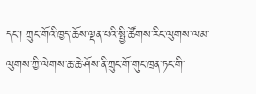དང་། ཀྲུང་གོའི་ཁྱད་ཆོས་ལྡན་པའི་སྤྱི་ཚོགས་རིང་ལུགས་ལམ་ལུགས་ཀྱི་ལེགས་ཆ་ཆེ་ཤོས་ནི་ཀྲུང་གོ་གུང་ཁྲན་ཏང་གི་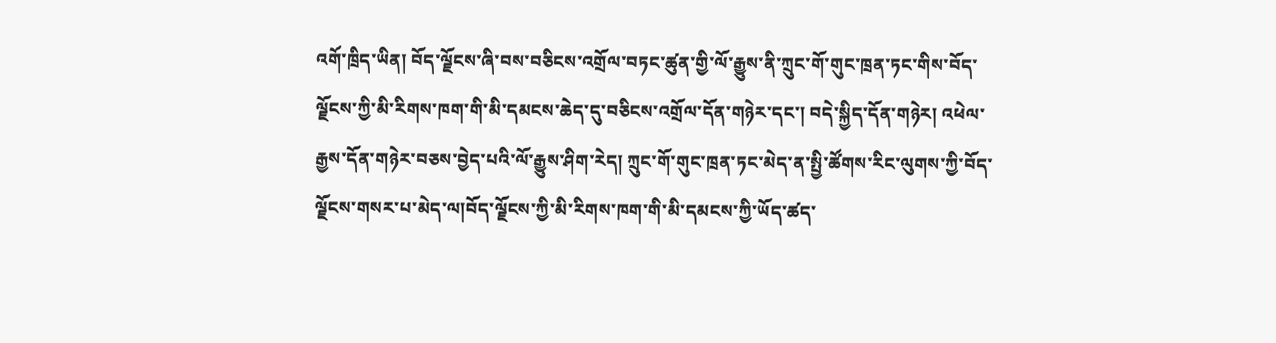འགོ་ཁྲིད་ཡིན། བོད་ལྗོངས་ཞི་བས་བཅིངས་འགྲོལ་བཏང་ཚུན་གྱི་ལོ་རྒྱུས་ནི་ཀྲུང་གོ་གུང་ཁྲན་ཏང་གིས་བོད་ལྗོངས་ཀྱི་མི་རིགས་ཁག་གི་མི་དམངས་ཆེད་དུ་བཅིངས་འགྲོལ་དོན་གཉེར་དང་། བདེ་སྐྱིད་དོན་གཉེར། འཕེལ་རྒྱས་དོན་གཉེར་བཅས་བྱེད་པའི་ལོ་རྒྱུས་ཤིག་རེད། ཀྲུང་གོ་གུང་ཁྲན་ཏང་མེད་ན་སྤྱི་ཚོགས་རིང་ལུགས་ཀྱི་བོད་ལྗོངས་གསར་པ་མེད་ལ།བོད་ལྗོངས་ཀྱི་མི་རིགས་ཁག་གི་མི་དམངས་ཀྱི་ཡོད་ཚད་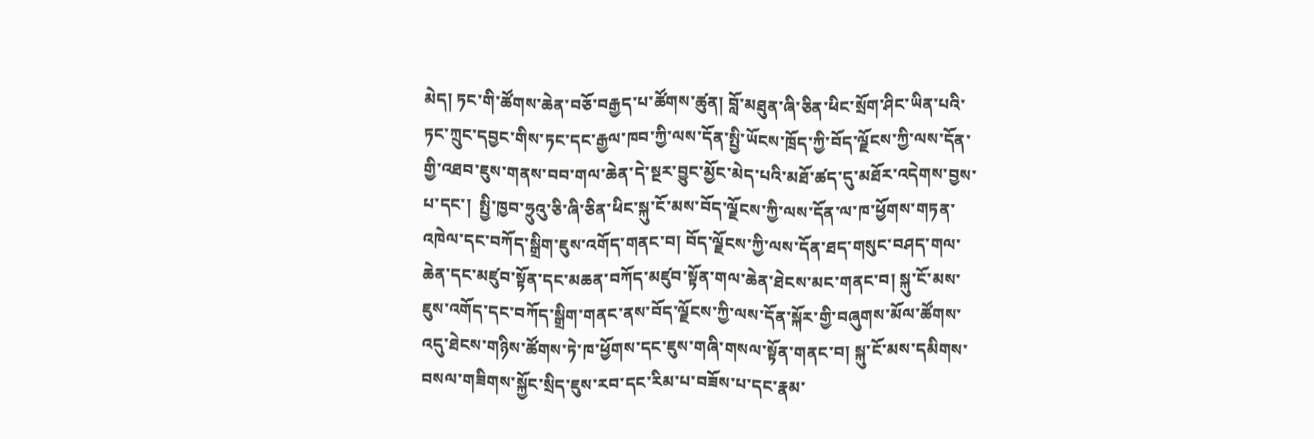མེད། ཏང་གི་ཚོགས་ཆེན་བཅོ་བརྒྱད་པ་ཚོགས་ཚུན། བློ་མཐུན་ཞི་ཅིན་ཕིང་སྲོག་ཤིང་ཡིན་པའི་ཏང་ཀྲུང་དབྱང་གིས་ཏང་དང་རྒྱལ་ཁབ་ཀྱི་ལས་དོན་སྤྱི་ཡོངས་ཁྲོད་ཀྱི་བོད་ལྗོངས་ཀྱི་ལས་དོན་གྱི་འཐབ་ཇུས་གནས་བབ་གལ་ཆེན་དེ་སྔར་བྱུང་མྱོང་མེད་པའི་མཐོ་ཚད་དུ་མཐོར་འདེགས་བྱས་པ་དང་།  སྤྱི་ཁྱབ་ཧྲུའུ་ཅི་ཞི་ཅིན་ཕིང་སྐུ་ངོ་མས་བོད་ལྗོངས་ཀྱི་ལས་དོན་ལ་ཁ་ཕྱོགས་གཏན་འཁེལ་དང་བཀོད་སྒྲིག་ཇུས་འགོད་གནང་བ། བོད་ལྗོངས་ཀྱི་ལས་དོན་ཐད་གསུང་བཤད་གལ་ཆེན་དང་མཛུབ་སྟོན་དང་མཆན་བཀོད་མཛུབ་སྟོན་གལ་ཆེན་ཐེངས་མང་གནང་བ། སྐུ་ངོ་མས་ཇུས་འགོད་དང་བཀོད་སྒྲིག་གནང་ནས་བོད་ལྗོངས་ཀྱི་ལས་དོན་སྐོར་གྱི་བཞུགས་མོལ་ཚོགས་འདུ་ཐེངས་གཉིས་ཚོགས་ཏེ་ཁ་ཕྱོགས་དང་ཇུས་གཞི་གསལ་སྟོན་གནང་བ། སྐུ་ངོ་མས་དམིགས་བསལ་གཟིགས་སྐྱོང་སྲིད་ཇུས་རབ་དང་རིམ་པ་བཟོས་པ་དང་རྣམ་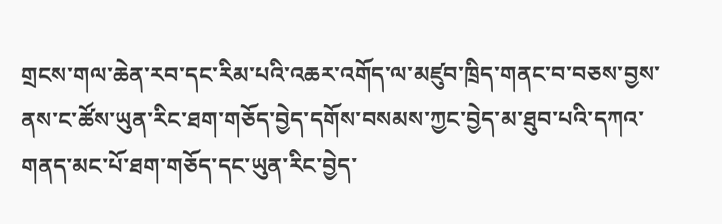གྲངས་གལ་ཆེན་རབ་དང་རིམ་པའི་འཆར་འགོད་ལ་མཛུབ་ཁྲིད་གནང་བ་བཅས་བྱས་ནས་ང་ཚོས་ཡུན་རིང་ཐག་གཅོད་བྱེད་དགོས་བསམས་ཀྱང་བྱེད་མ་ཐུབ་པའི་དཀའ་གནད་མང་པོ་ཐག་གཅོད་དང་ཡུན་རིང་བྱེད་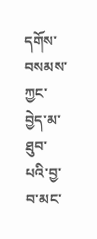དགོས་བསམས་ཀྱང་བྱེད་མ་ཐུབ་པའི་བྱ་བ་མང་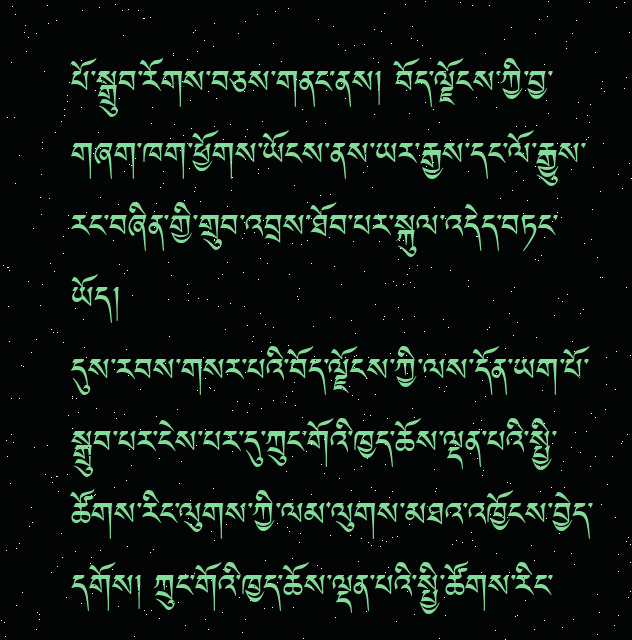པོ་སྒྲུབ་རོགས་བཅས་གནང་ནས། བོད་ལྗོངས་ཀྱི་བྱ་གཞག་ཁག་ཕྱོགས་ཡོངས་ནས་ཡར་རྒྱས་དང་ལོ་རྒྱུས་རང་བཞིན་གྱི་གྲུབ་འབྲས་ཐོབ་པར་སྐུལ་འདེད་བཏང་ཡོད།
དུས་རབས་གསར་པའི་བོད་ལྗོངས་ཀྱི་ལས་དོན་ཡག་པོ་སྒྲུབ་པར་ངེས་པར་དུ་ཀྲུང་གོའི་ཁྱད་ཆོས་ལྡན་པའི་སྤྱི་ཚོགས་རིང་ལུགས་ཀྱི་ལམ་ལུགས་མཐའ་འཁྱོངས་བྱེད་དགོས། ཀྲུང་གོའི་ཁྱད་ཆོས་ལྡན་པའི་སྤྱི་ཚོགས་རིང་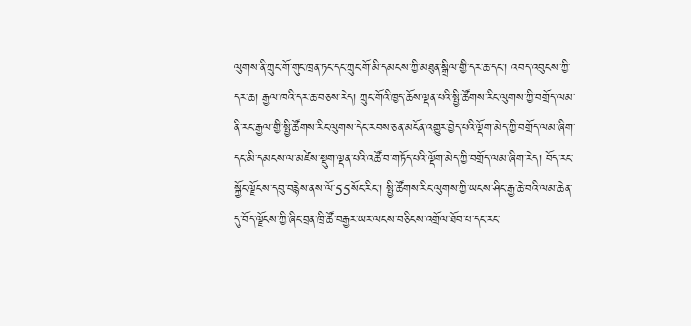ལུགས་ནི་ཀྲུང་གོ་གུང་ཁྲན་ཏང་དང་ཀྲུང་གོ་མི་དམངས་ཀྱི་མཐུན་སྒྲིལ་གྱི་དར་ཆ་དང་། འབད་འབུངས་ཀྱི་དར་ཆ། རྒྱལ་ཁའི་དར་ཆ་བཅས་རེད། ཀྲུང་གོའི་ཁྱད་ཆོས་ལྡན་པའི་སྤྱི་ཚོགས་རིང་ལུགས་ཀྱི་བགྲོད་ལམ་ནི་རང་རྒྱལ་གྱི་སྤྱི་ཚོགས་རིང་ལུགས་དེང་རབས་ཅན་མངོན་འགྱུར་བྱེད་པའི་ལྡོག་མེད་ཀྱི་བགྲོད་ལམ་ཞིག་དང་མི་དམངས་ལ་མཛེས་སྡུག་ལྡན་པའི་འཚོ་བ་གཏོད་པའི་ལྡོག་མེད་ཀྱི་བགྲོད་ལམ་ཞིག་རེད། བོད་རང་སྐྱོང་ལྗོངས་དབུ་བརྙེས་ནས་ལོ་55སོང་རིང་། སྤྱི་ཚོགས་རིང་ལུགས་ཀྱི་ཡངས་ཤིང་རྒྱ་ཆེ་བའི་ལམ་ཆེན་དུ་བོད་ལྗོངས་ཀྱི་ཞིང་བྲན་ཁྲི་ཚོ་བརྒྱར་ཡར་ལངས་བཅིངས་འགྲོལ་ཐོབ་པ་དང་རང་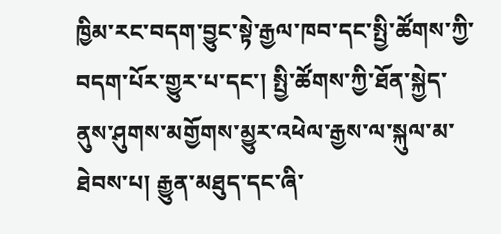ཁྱིམ་རང་བདག་བྱུང་སྟེ་རྒྱལ་ཁབ་དང་སྤྱི་ཚོགས་ཀྱི་བདག་པོར་གྱུར་པ་དང་། སྤྱི་ཚོགས་ཀྱི་ཐོན་སྐྱེད་ནུས་ཤུགས་མགྱོགས་མྱུར་འཕེལ་རྒྱས་ལ་སྐུལ་མ་ཐེབས་པ། རྒྱུན་མཐུད་དང་ཞི་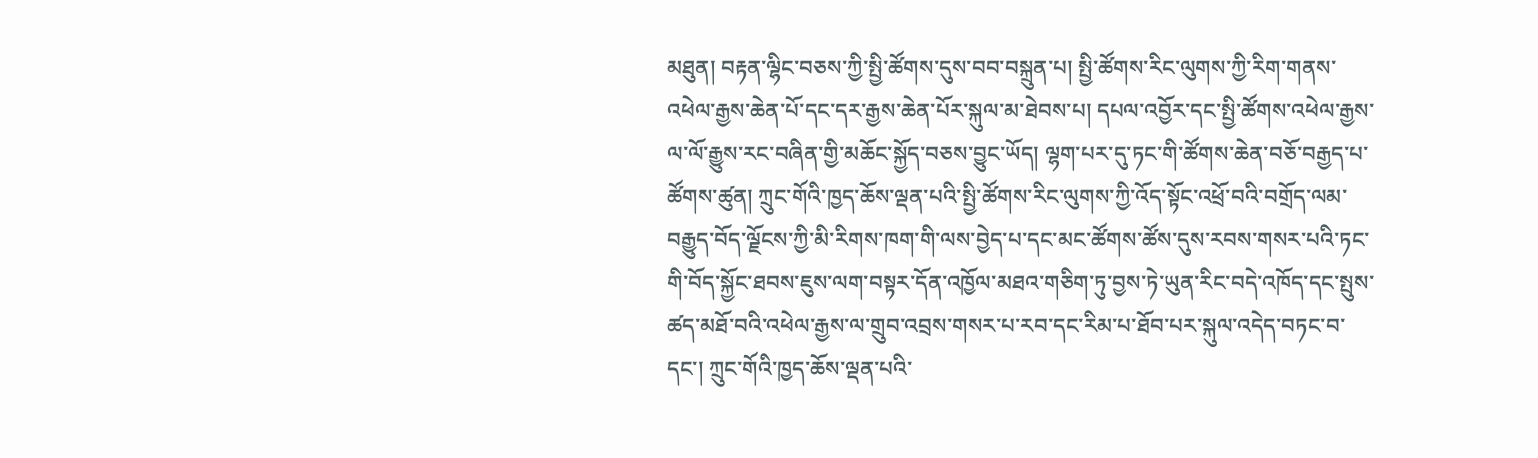མཐུན། བརྟན་ལྷིང་བཅས་ཀྱི་སྤྱི་ཚོགས་དུས་བབ་བསྐྲུན་པ། སྤྱི་ཚོགས་རིང་ལུགས་ཀྱི་རིག་གནས་འཕེལ་རྒྱས་ཆེན་པོ་དང་དར་རྒྱས་ཆེན་པོར་སྐུལ་མ་ཐེབས་པ། དཔལ་འབྱོར་དང་སྤྱི་ཚོགས་འཕེལ་རྒྱས་ལ་ལོ་རྒྱུས་རང་བཞིན་གྱི་མཆོང་སྐྱོད་བཅས་བྱུང་ཡོད། ལྷག་པར་དུ་ཏང་གི་ཚོགས་ཆེན་བཅོ་བརྒྱད་པ་ཚོགས་ཚུན། ཀྲུང་གོའི་ཁྱད་ཆོས་ལྡན་པའི་སྤྱི་ཚོགས་རིང་ལུགས་ཀྱི་འོད་སྟོང་འཕྲོ་བའི་བགྲོད་ལམ་བརྒྱུད་བོད་ལྗོངས་ཀྱི་མི་རིགས་ཁག་གི་ལས་བྱེད་པ་དང་མང་ཚོགས་ཚོས་དུས་རབས་གསར་པའི་ཏང་གི་བོད་སྐྱོང་ཐབས་ཇུས་ལག་བསྟར་དོན་འཁྱོལ་མཐའ་གཅིག་ཏུ་བྱས་ཏེ་ཡུན་རིང་བདེ་འཁོད་དང་སྤུས་ཚད་མཐོ་བའི་འཕེལ་རྒྱས་ལ་གྲུབ་འབྲས་གསར་པ་རབ་དང་རིམ་པ་ཐོབ་པར་སྐུལ་འདེད་བཏང་བ་དང་། ཀྲུང་གོའི་ཁྱད་ཆོས་ལྡན་པའི་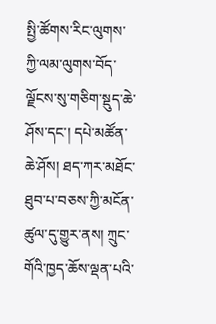སྤྱི་ཚོགས་རིང་ལུགས་ཀྱི་ལམ་ལུགས་བོད་ལྗོངས་སུ་གཅིག་སྡུད་ཆེ་ཤོས་དང་། དཔེ་མཚོན་ཆེ་ཤོས། ཐད་ཀར་མཐོང་ཐུབ་པ་བཅས་ཀྱི་མངོན་ཚུལ་དུ་གྱུར་ནས། ཀྲུང་གོའི་ཁྱད་ཆོས་ལྡན་པའི་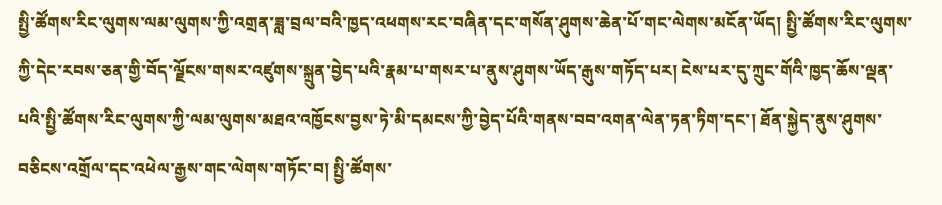སྤྱི་ཚོགས་རིང་ལུགས་ལམ་ལུགས་ཀྱི་འགྲན་ཟླ་བྲལ་བའི་ཁྱད་འཕགས་རང་བཞིན་དང་གསོན་ཤུགས་ཆེན་པོ་གང་ལེགས་མངོན་ཡོད། སྤྱི་ཚོགས་རིང་ལུགས་ཀྱི་དེང་རབས་ཅན་གྱི་བོད་ལྗོངས་གསར་འཛུགས་སྐྲུན་བྱེད་པའི་རྣམ་པ་གསར་པ་ནུས་ཤུགས་ཡོད་རྒུས་གཏོད་པར། ངེས་པར་དུ་ཀྲུང་གོའི་ཁྱད་ཆོས་ལྡན་པའི་སྤྱི་ཚོགས་རིང་ལུགས་ཀྱི་ལམ་ལུགས་མཐའ་འཁྱོངས་བྱས་ཏེ་མི་དམངས་ཀྱི་བྱེད་པོའི་གནས་བབ་འགན་ལེན་ཏན་ཏིག་དང་། ཐོན་སྐྱེད་ནུས་ཤུགས་བཅིངས་འགྲོལ་དང་འཕེལ་རྒྱས་གང་ལེགས་གཏོང་བ། སྤྱི་ཚོགས་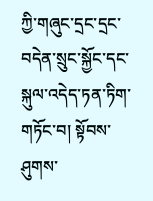ཀྱི་གཞུང་དྲང་དྲང་བདེན་སྲུང་སྐྱོང་དང་སྐུལ་འདེད་ཏན་ཏིག་གཏོང་བ། སྟོབས་ཤུགས་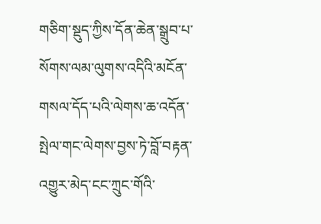གཅིག་སྡུད་ཀྱིས་དོན་ཆེན་སྒྲུབ་པ་སོགས་ལམ་ལུགས་འདིའི་མངོན་གསལ་དོད་པའི་ལེགས་ཆ་འདོན་སྤེལ་གང་ལེགས་བྱས་ཏེ་བློ་བརྟན་འགྱུར་མེད་ངང་ཀྲུང་གོའི་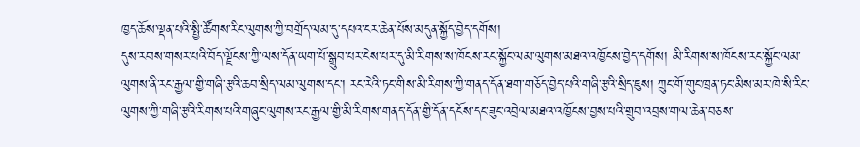ཁྱད་ཆོས་ལྡན་པའི་སྤྱི་ཚོགས་རིང་ལུགས་ཀྱི་བགྲོད་ལམ་དུ་དཔའ་ངར་ཆེན་པོས་མདུན་སྐྱོད་བྱེད་དགོས།
དུས་རབས་གསར་པའི་བོད་ལྗོངས་ཀྱི་ལས་དོན་ཡག་པོ་སྒྲུབ་པར་ངེས་པར་དུ་མི་རིགས་ས་ཁོངས་རང་སྐྱོང་ལམ་ལུགས་མཐའ་འཁྱོངས་བྱེད་དགོས། མི་རིགས་ས་ཁོངས་རང་སྐྱོང་ལམ་ལུགས་ནི་རང་རྒྱལ་གྱི་གཞི་རྩའི་ཆབ་སྲིད་ལམ་ལུགས་དང་། རང་རེའི་ཏང་གིས་མི་རིགས་ཀྱི་གནད་དོན་ཐག་གཅོད་བྱེད་པའི་གཞི་རྩའི་སྲིད་ཇུས། ཀྲུང་གོ་གུང་ཁྲན་ཏང་མིས་མར་ཁེ་སི་རིང་ལུགས་ཀྱི་གཞི་རྩའི་རིགས་པའི་གཞུང་ལུགས་རང་རྒྱལ་གྱི་མི་རིགས་གནད་དོན་གྱི་དོན་དངོས་དང་ཟུང་འབྲེལ་མཐའ་འཁྱོངས་བྱས་པའི་གྲུབ་འབྲས་གལ་ཆེན་བཅས་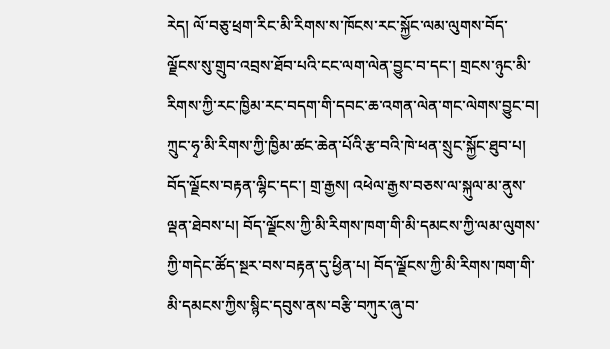རེད། ལོ་བཅུ་ཕྲག་རིང་མི་རིགས་ས་ཁོངས་རང་སྐྱོང་ལམ་ལུགས་བོད་ལྗོངས་སུ་གྲུབ་འབྲས་ཐོབ་པའི་ངང་ལག་ལེན་བྱུང་བ་དང་། གྲངས་ཉུང་མི་རིགས་ཀྱི་རང་ཁྱིམ་རང་བདག་གི་དབང་ཆ་འགན་ལེན་གང་ལེགས་བྱུང་བ། ཀྲུང་ཧྭ་མི་རིགས་ཀྱི་ཁྱིམ་ཚང་ཆེན་པོའི་རྩ་བའི་ཁེ་ཕན་སྲུང་སྐྱོང་ཐུབ་པ། བོད་ལྗོངས་བརྟན་ལྷིང་དང་། གྲ་རྒྱས། འཕེལ་རྒྱས་བཅས་ལ་སྐུལ་མ་ནུས་ལྡན་ཐེབས་པ། བོད་ལྗོངས་ཀྱི་མི་རིགས་ཁག་གི་མི་དམངས་ཀྱི་ལམ་ལུགས་ཀྱི་གདེང་ཚོད་སྔར་བས་བརྟན་དུ་ཕྱིན་པ། བོད་ལྗོངས་ཀྱི་མི་རིགས་ཁག་གི་མི་དམངས་ཀྱིས་སྙིང་དབུས་ནས་བརྩི་བཀུར་ཞུ་བ་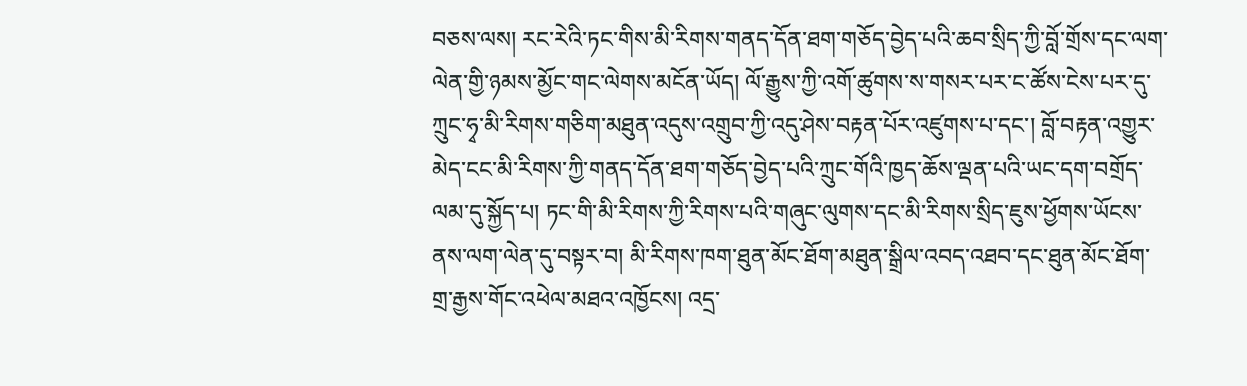བཅས་ལས། རང་རེའི་ཏང་གིས་མི་རིགས་གནད་དོན་ཐག་གཅོད་བྱེད་པའི་ཆབ་སྲིད་ཀྱི་བློ་གྲོས་དང་ལག་ལེན་གྱི་ཉམས་མྱོང་གང་ལེགས་མངོན་ཡོད། ལོ་རྒྱུས་ཀྱི་འགོ་ཚུགས་ས་གསར་པར་ང་ཚོས་ངེས་པར་དུ་ཀྲུང་ཧྭ་མི་རིགས་གཅིག་མཐུན་འདུས་འགྲུབ་ཀྱི་འདུ་ཤེས་བརྟན་པོར་འཛུགས་པ་དང་། བློ་བརྟན་འགྱུར་མེད་ངང་མི་རིགས་ཀྱི་གནད་དོན་ཐག་གཅོད་བྱེད་པའི་ཀྲུང་གོའི་ཁྱད་ཆོས་ལྡན་པའི་ཡང་དག་བགྲོད་ལམ་དུ་སྐྱོད་པ། ཏང་གི་མི་རིགས་ཀྱི་རིགས་པའི་གཞུང་ལུགས་དང་མི་རིགས་སྲིད་ཇུས་ཕྱོགས་ཡོངས་ནས་ལག་ལེན་དུ་བསྟར་བ། མི་རིགས་ཁག་ཐུན་མོང་ཐོག་མཐུན་སྒྲིལ་འབད་འཐབ་དང་ཐུན་མོང་ཐོག་གྲ་རྒྱས་གོང་འཕེལ་མཐའ་འཁྱོངས། འདྲ་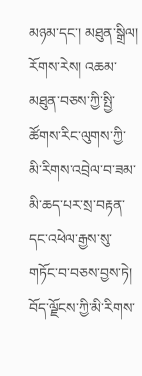མཉམ་དང་། མཐུན་སྒྲིལ། རོགས་རེས། འཆམ་མཐུན་བཅས་ཀྱི་སྤྱི་ཚོགས་རིང་ལུགས་ཀྱི་མི་རིགས་འབྲེལ་བ་ཟམ་མི་ཆད་པར་སྲ་བརྟན་དང་འཕེལ་རྒྱས་སུ་གཏོང་བ་བཅས་བྱས་ཏེ། བོད་ལྗོངས་ཀྱི་མི་རིགས་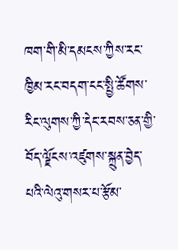ཁག་གི་མི་དམངས་ཀྱིས་རང་ཁྱིམ་རང་བདག་ངང་སྤྱི་ཚོགས་རིང་ལུགས་ཀྱི་དེང་རབས་ཅན་གྱི་བོད་ལྗོངས་འཛུགས་སྐྲུན་བྱེད་པའི་ལེའུ་གསར་པ་རྩོམ་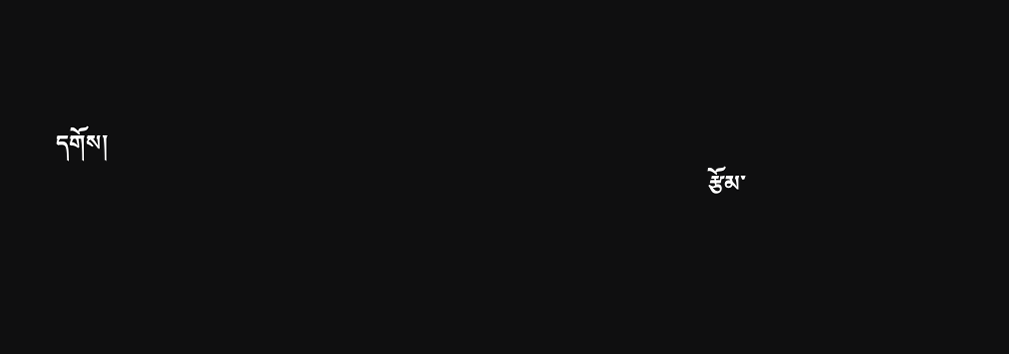དགོས།
                                                                                                                  རྩོམ་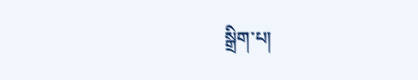སྒྲིག་པ།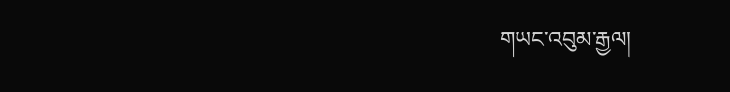གཡང་འབུམ་རྒྱལ།